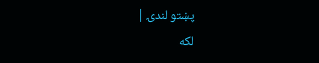پښتو لندۍ |
لكه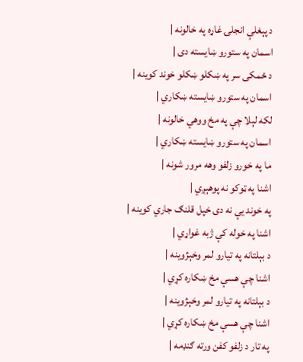د پېغلې انجلۍ غاړه په خالونه |
اسمان په ستورو ښايسته دى |
د ځمكى سر په ښكلو ښكلو خوند كوينه |
اسمان په ستورو ښايسته ښكاري |
لكه لېلا چې په مخ ووهي خالونه |
اسمان په ستورو ښايسته ښكاري |
ما په خورو زلفو وهه مرور شونه |
اشنا په ټوكو نه پوهېږي |
په خوند يې نه دى خپل قلنګ جاري كوينه |
اشنا په خوله كې ژبه غواړي |
د بېلتانه په تيارو لمر وخېژوينه |
اشنا چې هسې مخ ښكاره كړي |
د بېلتانه په تيارو لمر وخېژوينه |
اشنا چې هسې مخ ښكاره كړي |
په تار د زلفو كفن ورته ګنډمه |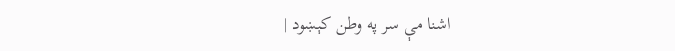اشنا مې سر په وطن كېښود |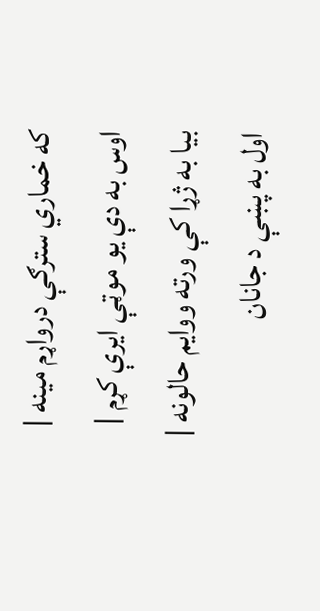كه خماري سترګې درواړم مينه |
اوس به دې يو موټې ايرې كړم |
بيا به ژړا كې ورته ووايم حالونه |
اول به پښې د جانان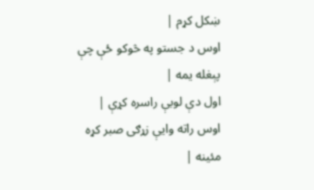ښكل كړم |
اوس د جستو په څوكو ځې چې پېغله يمه |
اول دې لوبې راسره كړې |
اوس راته وايې زړګى صبر كړه مئينه |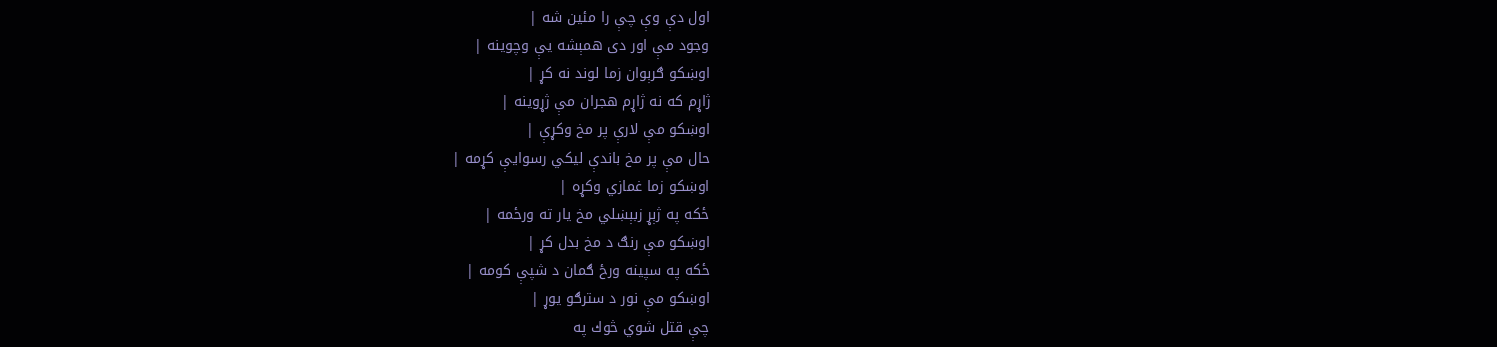اول دې وې چې را مئين شه |
وجود مې اور دى همېشه يې وچوينه |
اوښكو ګرېوان زما لوند نه كړ |
ژاړم كه نه ژاړم هجران مې ژړوينه |
اوښكو مې لارې پر مخ وكړې |
حال مې پر مخ باندې ليكي رسوايې كړمه |
اوښكو زما غمازي وكړه |
ځكه په ژېړ زبېښلي مخ يار ته ورځمه |
اوښكو مې رنګ د مخ بدل كړ |
ځكه په سپينه ورځ ګمان د شپې كومه |
اوښكو مې نور د سترګو يوړ |
چې قتل شوي څوك په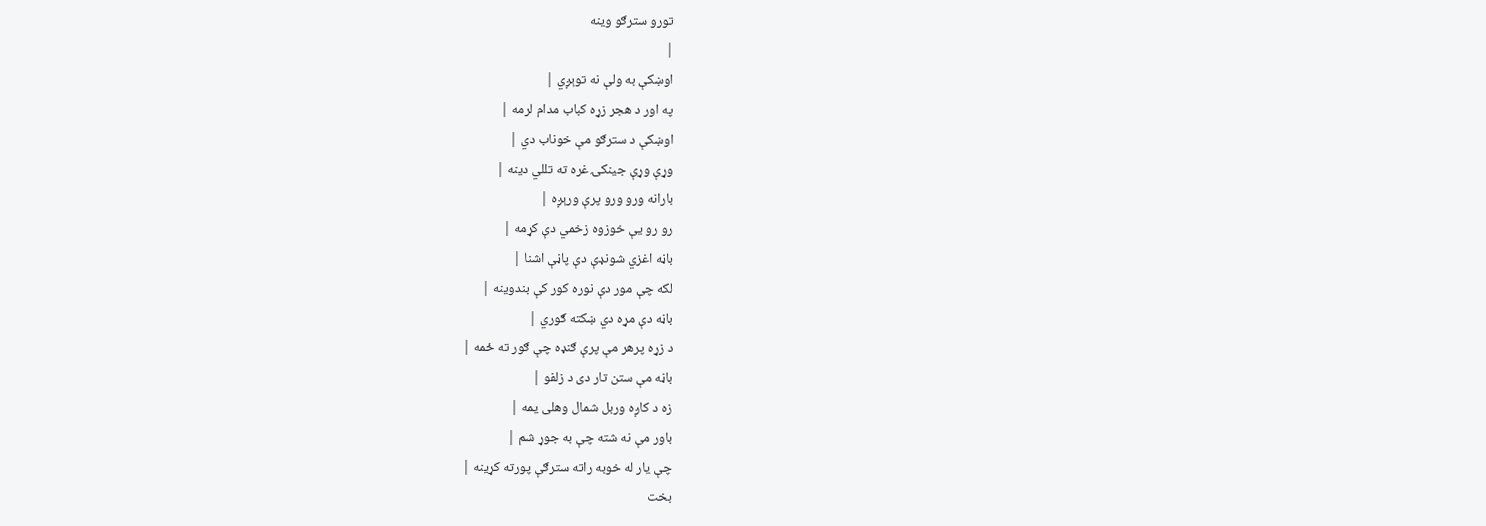تورو سترګو وينه
|
اوښكې به ولې نه توېږي |
په اور د هجر زړه كباب مدام لرمه |
اوښكې د سترګو مې خوناب دي |
وړې وړې جينكۍ غره ته تللي دينه |
بارانه ورو ورو پرې ورېږه |
رو رو يې خوزوه زخمي دې كړمه |
باڼه اغزي شونډې دې پاڼې اشنا |
لكه چې مور دې نوره كور كې بندوينه |
باڼه دې مړه دي ښكته ګوري |
د زړه پرهر مې پرې ګنډه چې ګور ته ځمه |
باڼه مې ستن تار دى د زلفو |
زه د كاږه وربل شمال وهلى يمه |
باور مې نه شته چې به جوړ شم |
چې يار له خوبه راته سترګې پورته كړينه |
بخت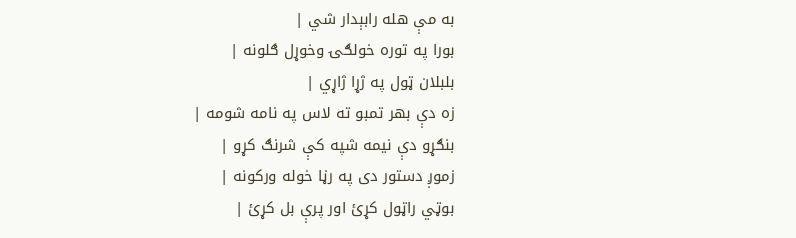به مې هله رابېدار شي |
بورا په توره خولګۍ وخوړل ګلونه |
بلبلان ټول په ژړا ژاړي |
زه دې بهر تمبو ته لاس په نامه شومه |
بنګړو دې نيمه شپه كې شرنګ كړو |
زموږ دستور دى په رڼا خوله وركونه |
بوټي راټول كړئ اور پرې بل كړئ |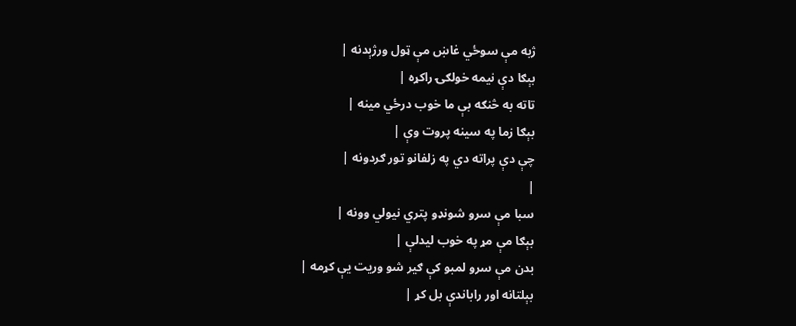ژبه مې سوځي غاښ مې ټول ورژېدنه |
بېګا دې نيمه خولګۍ راكړه |
تاته به څنګه بې ما خوب درځي مينه |
بېګا زما په سينه پروت وې |
چې دې پراته دي په زلفانو تور ګردونه |
|
سبا مې سرو شونډو پتري نيولي وونه |
بېګا مې مړ په خوب ليدلې |
بدن مې سرو لمبو كې ګير شو وريت يې كړمه |
بېلتانه اور راباندې بل كړ |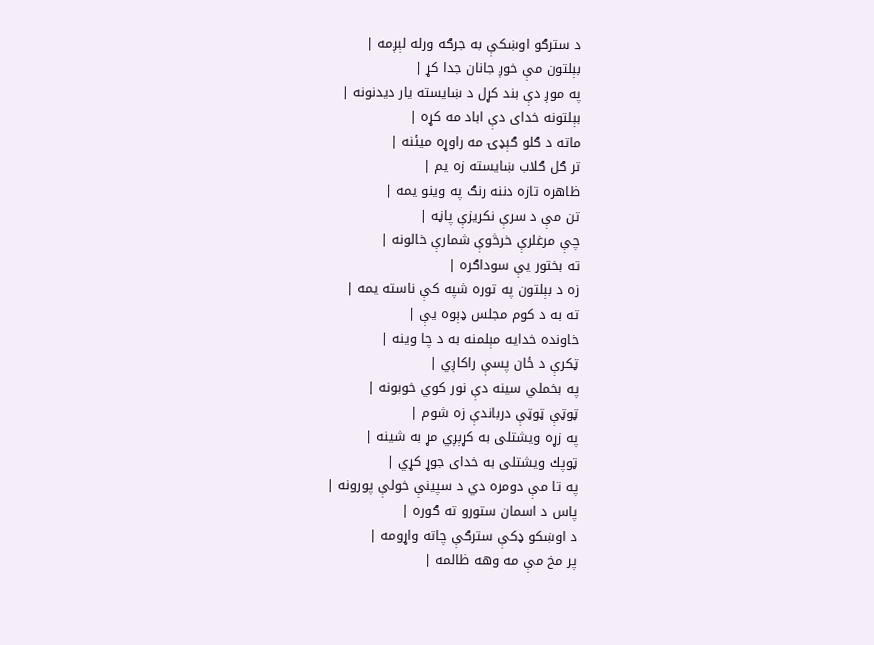د سترګو اوښكې به جرګه ورله لېږمه |
بېلتون مې خوږ جانان جدا كړ |
په موږ دې بند كړل د ښايسته يار ديدنونه |
بېلتونه خداى دې اباد مه كړه |
ماته د ګلو ګېډۍ مه راوړه ميئنه |
تر ګل ګلاب ښايسته زه يم |
ظاهره تازه دننه رنګ په وينو يمه |
تن مې د سرې نكريزې پاڼه |
چې مرغلرې خرڅوې شمارې خالونه |
ته بختور يې سوداګره |
زه د بېلتون په توره شپه كې ناسته يمه |
ته به د كوم مجلس ډېوه يې |
خاونده خدايه مېلمنه به د چا وينه |
ټكرې د ځان پسې راكاږي |
په بخملي سينه دې نور كوي خوبونه |
ټوټې ټوټې درباندې زه شوم |
په زړه ويشتلى به كړېږي مړ به شينه |
ټوپك ويشتلى به خداى جوړ كړي |
په تا مې دومره دي د سپينې خولې پورونه |
پاس د اسمان ستورو ته ګوره |
د اوښكو ډكې سترګې چاته واړومه |
پر مخ مې مه وهه ظالمه |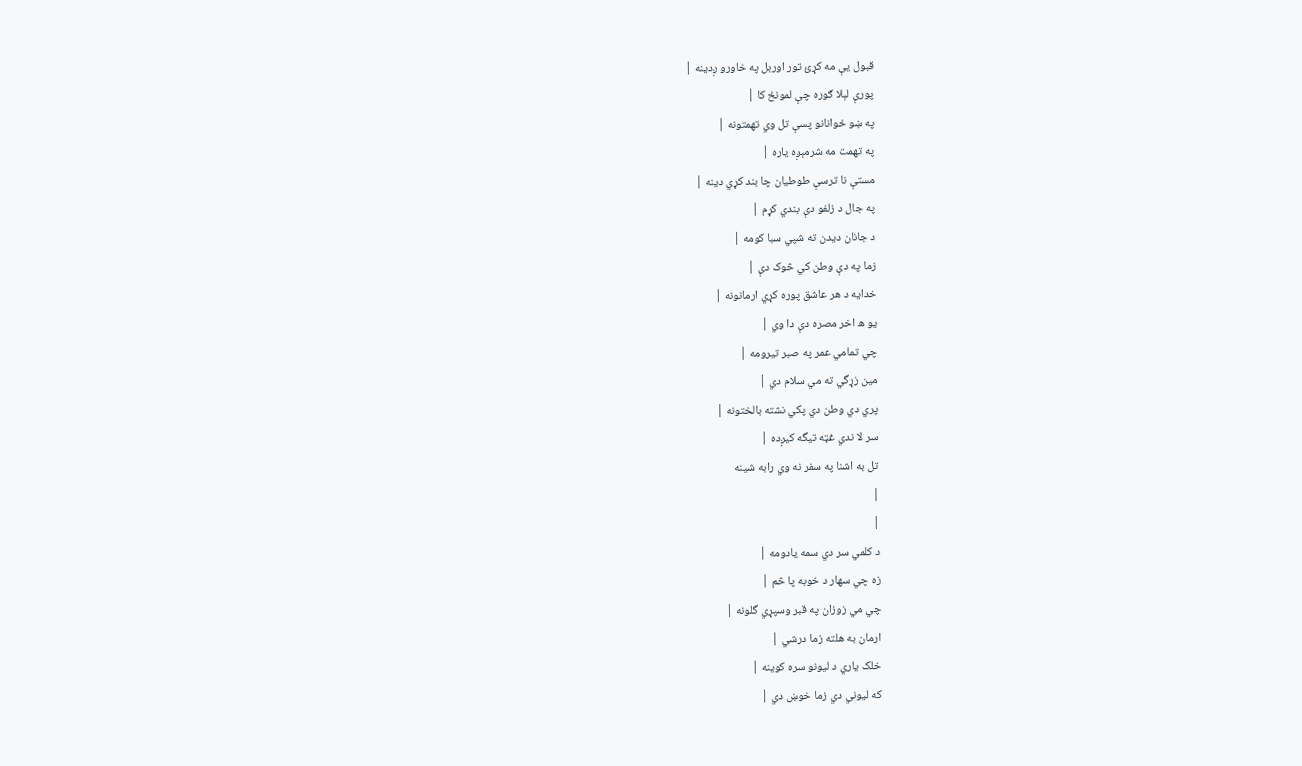قبول يې مه كړئ تور اوربل په خاورو ږدينه |
پورې لېلا ګوره چې لمونځ كا |
په ښو ځوانانو پسې تل وي تهمتونه |
په تهمت مه شرمېږه ياره |
مستې نا ترسې طوطيان چا بند كړي دينه |
په جال د زلفو دې بندي كړم |
د جانان ديدن ته شپي سبا کومه |
زما په دې وطن کي څوک دې |
خدايه د هر عاشق پوره کړي ارمانونه |
يو ه اخر مصره دې دا وي |
چي تمامي عمر په صبر تيرومه |
مين زړگي ته مي سلام دي |
پري دي وطن دي پکي نشته بالختونه |
سر لا ندي غټه تيگه کيږده |
تل به اشنا په سفر نه وي رابه شينه
|
|
د کلمي سر دي سمه يادومه |
زه چي سهار د خوبه پا څم |
چي مي زوزان په قبر وسپړي گلونه |
ارمان به هلته زما درشي |
خلک ياري د ليونو سره کوينه |
که ليوني دي زما خوښ دي |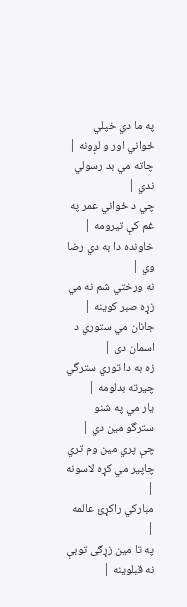په ما دي خپلي ځواني اور و لږونه |
چاته مي بد رسولي ندي |
چي د ځواني عمر په غم کې تيرومه |
خاونده دا به دي رضا وي |
نه ورختي شم نه مي زړه صبر کوينه |
جانان مي ستوري د اسمان دی |
زه به دا توري سترگي چيرته بدلومه |
يار مي په شنو سترگو مين دي |
چې پري مين وم تري چاپير مي کړه لاسونه |
مبارکي راکړئ عالمه |
په تا مين زړګى توبې نه قبلوينه |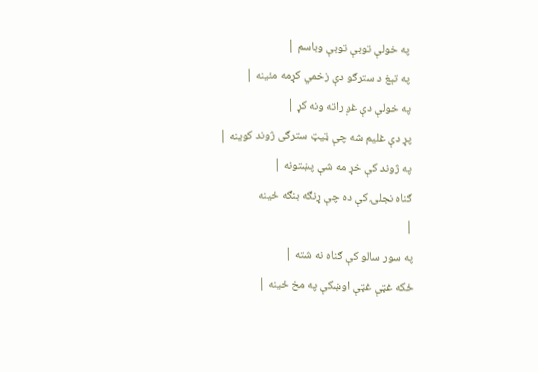په خولې توبې توبې وباسم |
په تېغ د سترګو دې زخمي كړمه مئينه |
په خولې دې غږ راته ونه كړ |
پړ دې غليم شه چې ټيټ سترګى ژوند كوينه |
په ژوند كې خړ مه شې پښتونه |
ګناه نجلۍ كې ده چې ړنګه بنګه ځينه
|
په سور سالو كې ګناه نه شته |
ځكه غټې غټې اوښكې په مخ ځينه |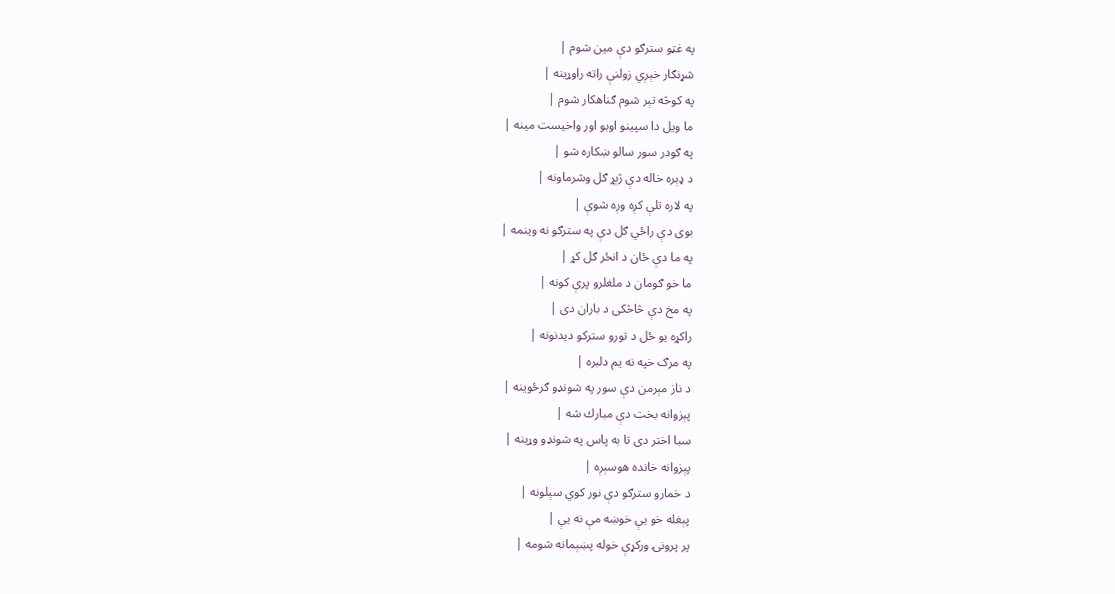په غټو سترګو دې مين شوم |
شړنګار خېږي زولنې راته راوړينه |
په كوڅه تېر شوم ګناهكار شوم |
ما ويل دا سپينو اوبو اور واخيست مينه |
په ګودر سور سالو ښكاره شو |
د ډېره خاله دې ژېړ ګل وشرماونه |
په لاره تلې كږه وږه شوې |
بوى دې راځي ګل دې په سترګو نه وينمه |
په ما دې ځان د انځر ګل كړ |
ما خو ګومان د ملغلرو پرې كونه |
په مخ دې څاڅكى د باران دى |
راكړه يو ځل د تورو ستركو ديدنونه |
په مرګ خپه نه يم دلبره |
د ناز مېرمن دې سور په شونډو ګرځوينه |
پېزوانه بخت دې مبارك شه |
سبا اختر دى تا به پاس په شونډو وړينه |
پېزوانه خانده هوسېږه |
د خمارو سترګو دې نور كوي سېلونه |
پېغله خو يې خوښه مې نه يې |
پر پرونۍ وركړې خوله پښېمانه شومه |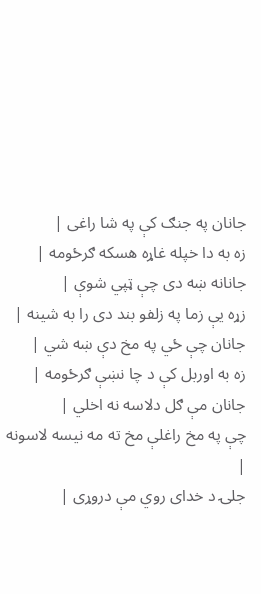جانان په جنګ كې په شا راغى |
زه به دا خپله غاړه هسكه ګرځومه |
جانانه ښه دى چې ټپي شوې |
زړه يې زما په زلفو بند دى را به شينه |
جانان چې ځي په مخ دې ښه شي |
زه به اوربل كې د چا نښې ګرځومه |
جانان مې ګل دلاسه نه اخلي |
چې په مخ راغلې مخ ته مه نيسه لاسونه
|
جلۍ د خداى روي مې دروړى |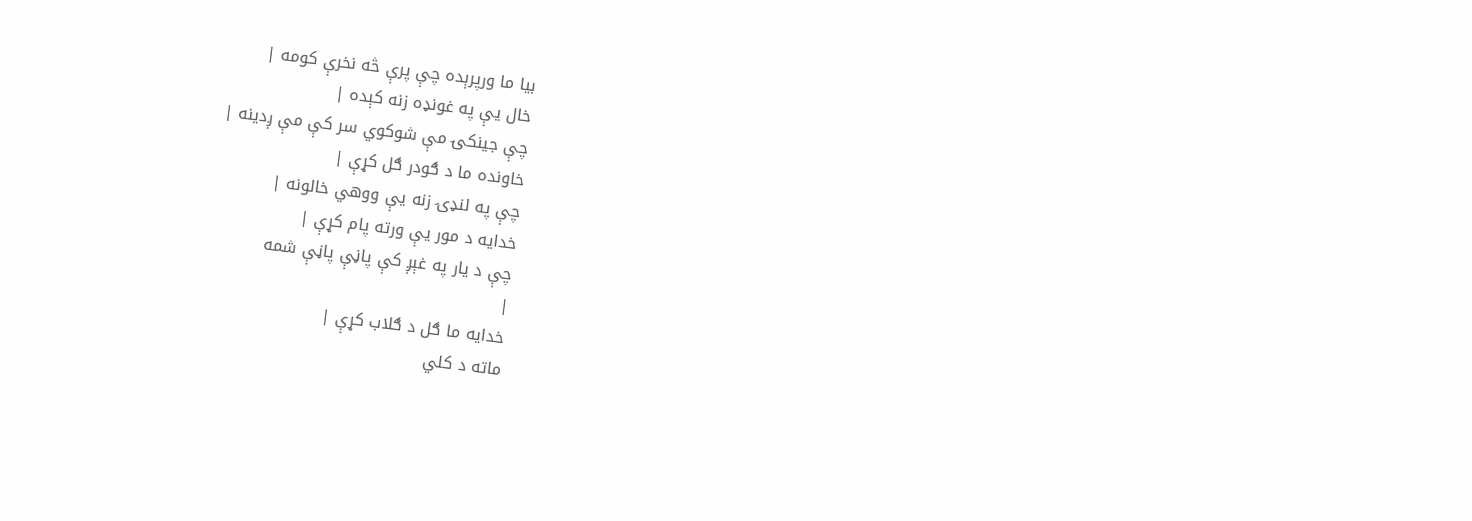بيا ما ورپرېده چې پرې څه نخرې كومه |
خال يې په غونډه زنه كېده |
چې جينكۍ مې شوكوي سر كې مې ږدينه |
خاونده ما د ګودر ګل كړې |
چې په لنډۍ زنه يې ووهي خالونه |
خدايه د مور يې ورته پام كړې |
چې د يار په غېږ كې پاڼې پاڼې شمه
|
خدايه ما ګل د ګلاب كړې |
ماته د كلي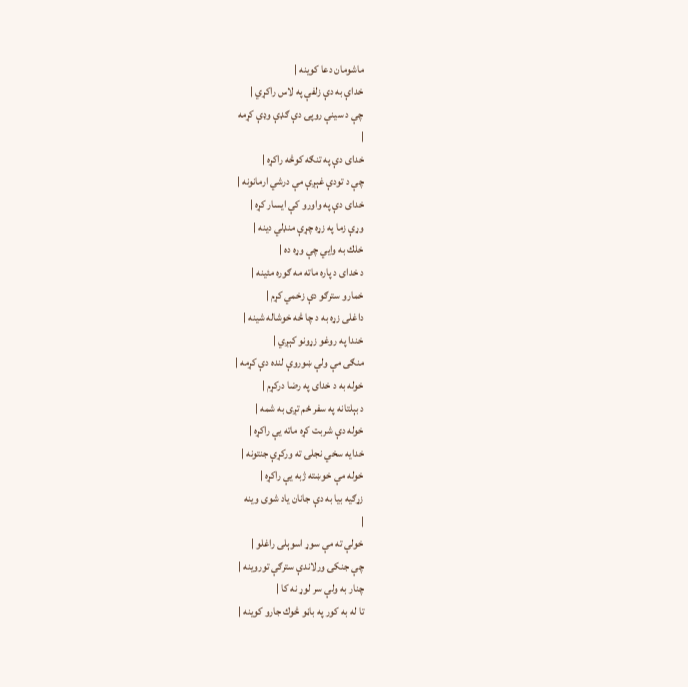ماشومان دعا كوينه |
خداې به دې زلفې په لاس راكړي |
چې د سينې روپۍ دې ګډې وډې كړمه
|
خداى دې په تنګه كوڅه راكړه |
چې د تودې غېږې مې درشي ارمانونه |
خداى دې په واورو كې ايسار كړه |
وړې زما په زړه چړې منډلي دينه |
خلك به وايي چې وړه ده |
د خداى د پاره ماته مه ګوره مئينه |
خمارو سترګو دې زخمي كړم |
داغلى زړه به د چا څه خوشاله شينه |
خندا په روغو زړونو كېږي |
منګى مې ولې ښوروې لنده دې كړمه |
خوله به د خداى په رضا دركړم |
د بېلتانه په سفر ځم تږى به شمه |
خوله دې شربت كړه ماته يې راكړه |
خدايه سخي نجلۍ ته وركړې جنتونه |
خوله مې خوښته ژبه يې راكړه |
زړګيه بيا به دې جانان ياد شوى وينه
|
خولې ته مې سوړ اسوېلى راغلو |
چې جنكۍ ورلاندې سترګې توروينه |
چنار به ولې سر لوړ نه كا |
تا له به كور په باڼو څوك جارو كوينه |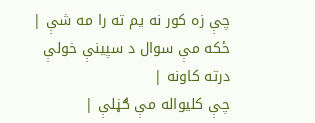چې زه كور نه يم ته را مه شې |
ځكه مې سوال د سپينې خولې درته كاونه |
چې كليواله مې ګڼلې |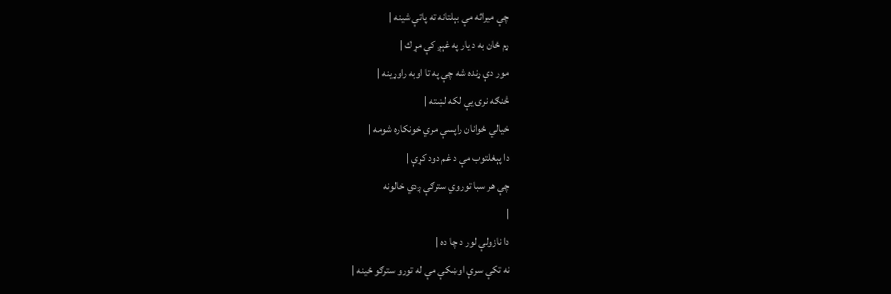چې ميراثه مې بېلتانه ته پاتې شينه |
ړم ځان به د يار په غېږ كې مړ ك |
مور دې ړنده شه چې په تا اوبه راوړينه |
څنګه نرۍ يې لكه لښته |
خيالي ځوانان راپسې مري خونكاره شومه |
دا پېغلتوب مې د غم دود كړې |
چې هر سبا توروي سترګې ږدي خالونه
|
دا نازولې لور د چا ده |
نه تكې سرې اوښكې مې له تورو سترګو ځينه |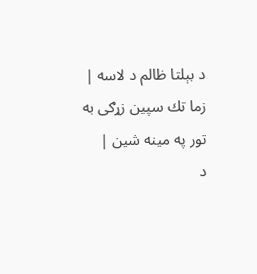د بېلتا ظالم د لاسه |
زما تك سپين زړګى به تور په مينه شين |
د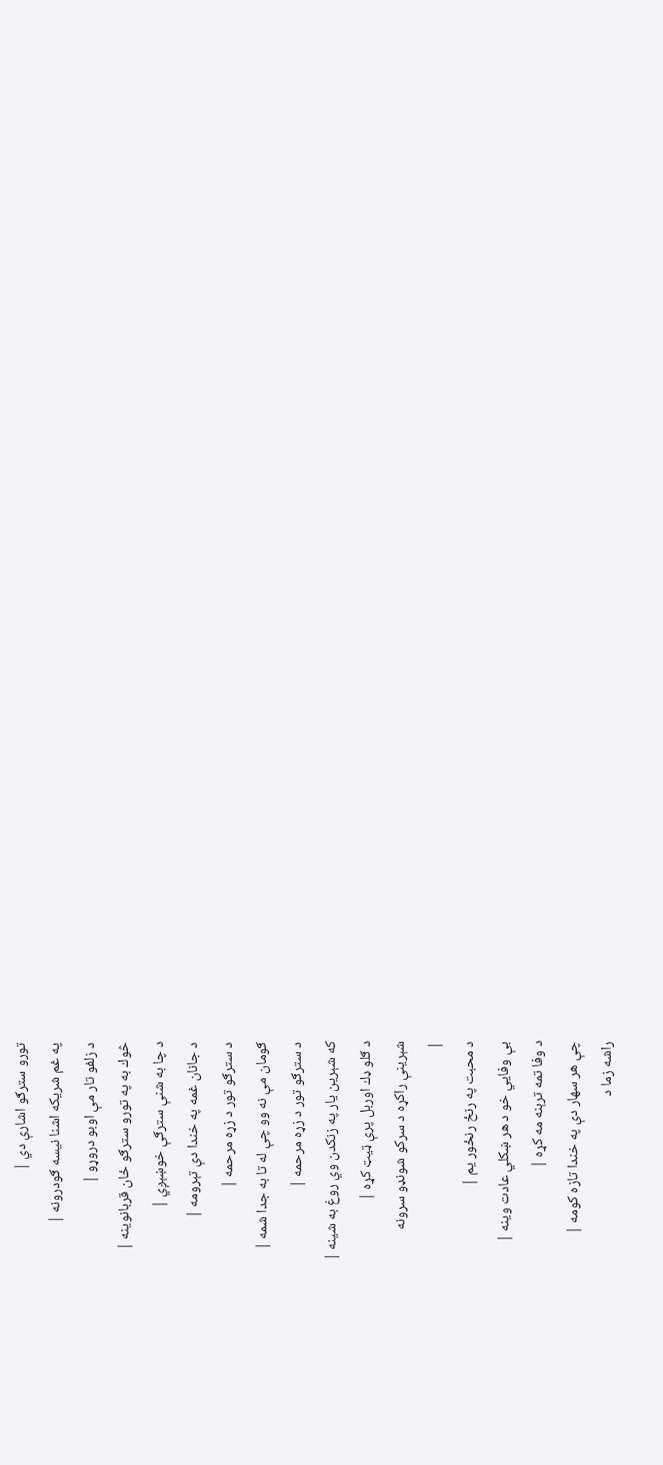تورو سترګو اشارې دي |
په غم شريكه اشنا نيسه ګودرونه |
د زلفو تار مې اوبو دروړو |
څوك به په تورو سترګو ځان قربانوينه |
د چا به شنې سترګې خوښېږي |
د جانان غمه په خندا دې تېرومه |
د سترګو تور د زړه مرحمه |
ګومان مې نه وو چې له تا به جدا شمه |
د سترګو تور د زړه مرحمه |
كه شېرين يار په زنكدن وي روغ به شينه |
د ګلو ډك اوربل پرې ټيټ كړه |
شېرينې راكړه د سركو شونډو سرونه
|
د محبت په رنځ رنځور يم |
بې وفايي خو د هر ښكلي عادت وينه |
د وفا تمه ترېنه مه كړه |
چې هر سهار دې په خندا تازه كومه |
راشه زما د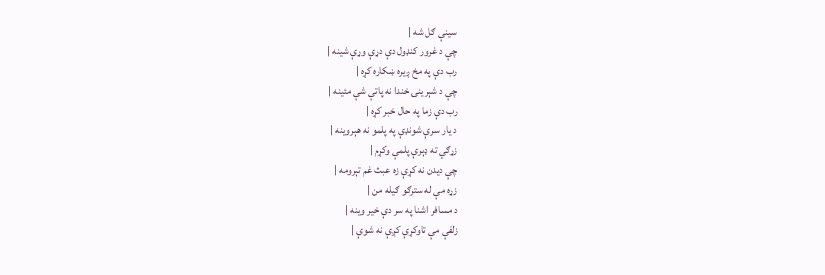سينې ګل شه |
چې د غرور كنډول دې دړې وړې شينه |
رب دې په مخ ږيره ښكاره كړه |
چې د شېرينۍ خندا نه پاتې شې مئينه |
رب دې زما په حال خبر كړه |
د يار سرې شونډې په پلمو نه هېروينه |
زړګي ته ډېرې پلمې وكړم |
چې ديدن نه كړې زه عبث غم تېرومه |
زړه مې له سترګو ګيله من |
د مسافر اشنا په سر دې خير وينه |
زلفې مې تاوكړې كږې نه شوې |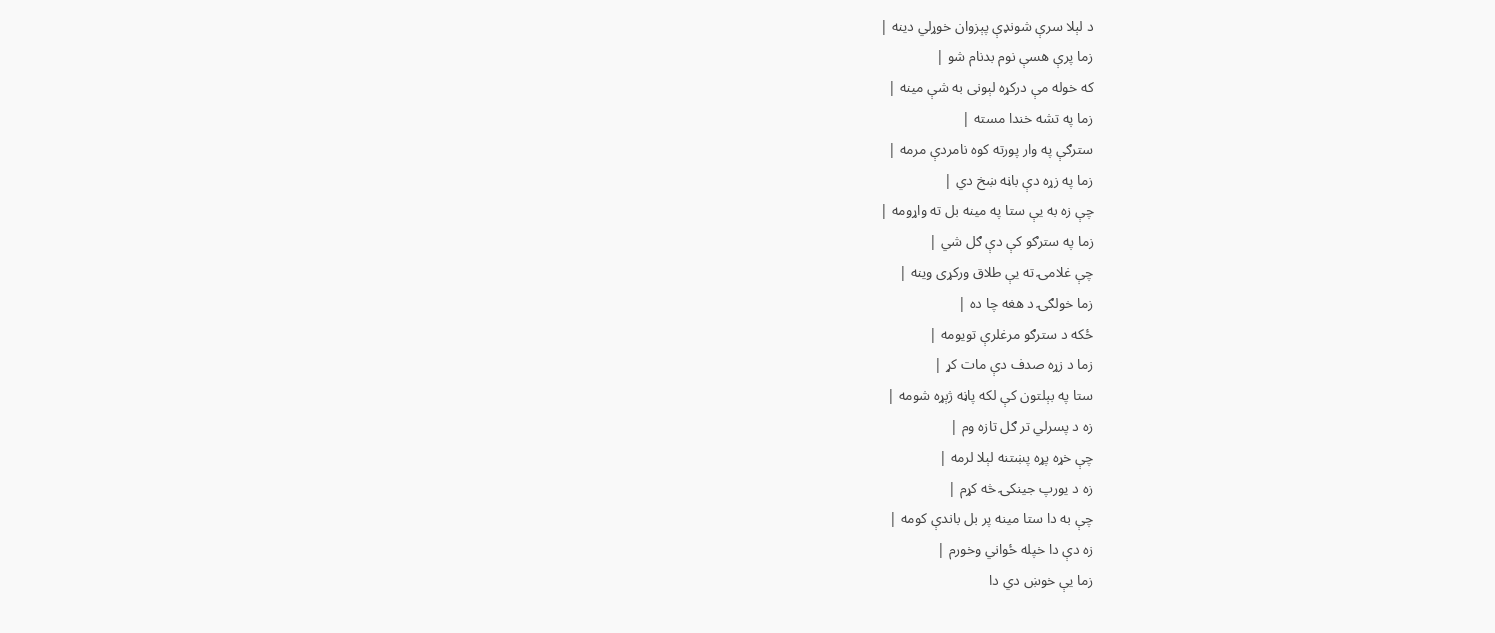د لېلا سرې شونډې پېزوان خوړلي دينه |
زما پرې هسې نوم بدنام شو |
كه خوله مې دركړه لېونى به شې مينه |
زما په تشه خندا مسته |
سترګې په وار پورته كوه نامردې مرمه |
زما په زړه دې باڼه ښخ دي |
چې زه به يې ستا په مينه بل ته واړومه |
زما په سترګو كې دې ګل شي |
چې غلامۍ ته يې طلاق وركړى وينه |
زما خولګۍ د هغه چا ده |
ځكه د سترګو مرغلرې تويومه |
زما د زړه صدف دې مات كړ |
ستا په بېلتون كې لكه پاڼه ژېړه شومه |
زه د پسرلي تر ګل تازه وم |
چې خړه پړه پښتنه لېلا لرمه |
زه د يورپ جينكۍ څه كړم |
چې به دا ستا مينه پر بل باندې كومه |
زه دې دا خپله ځواني وخورم |
زما يې خوښ دي دا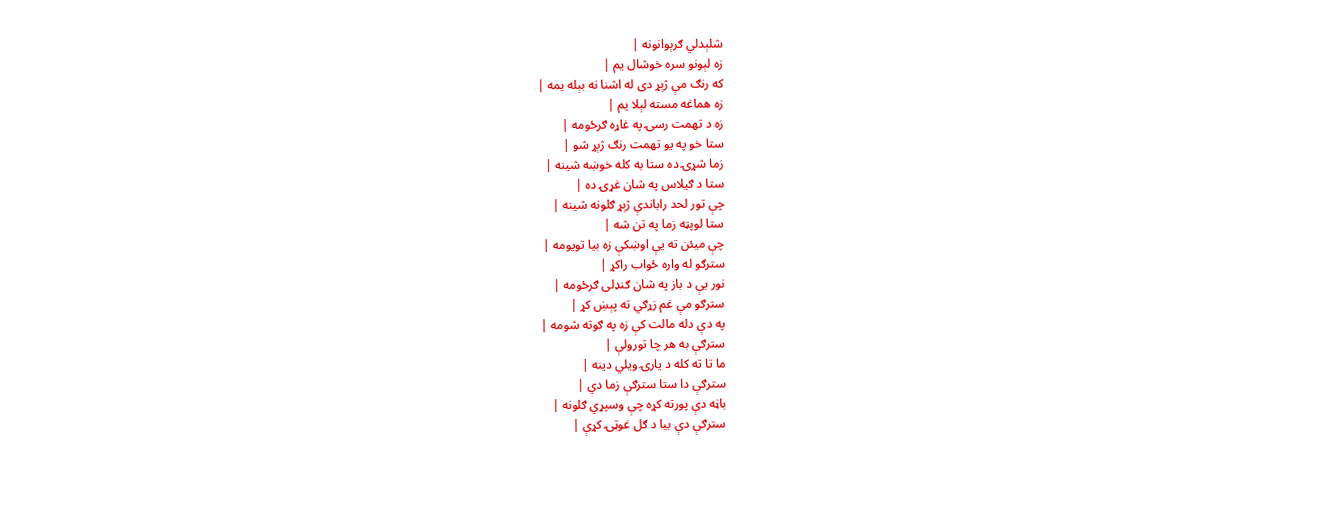شلېدلي ګرېوانونه |
زه لېونو سره خوشال يم |
كه رنګ مې ژېړ دى له اشنا نه بېله يمه |
زه هماغه مسته لېلا يم |
زه د تهمت رسۍ په غاړه ګرځومه |
ستا خو په يو تهمت رنګ ژېړ شو |
زما شړۍ ده ستا به كله خوښه شينه |
ستا د ګيلاس په شان غړۍ ده |
چې تور لحد راباندې ژېړ ګلونه شينه |
ستا لوپټه زما په تن شه |
چې ميئن ته يې اوښكې زه بيا تويومه |
سترګو له واره ځواب راكړ |
نور يې د باز په شان ګنډلى ګرځومه |
سترګو مې غم زړګي ته پېښ كړ |
په دې دله مالت كې زه په ګوته شومه |
سترګې به هر چا تورولې |
ما تا ته كله د يارۍ ويلي دينه |
سترګې دا ستا سترګې زما دي |
باڼه دې پورته كړه چې وسپړي ګلونه |
سترګې دې بيا د ګل غوټۍ كړې |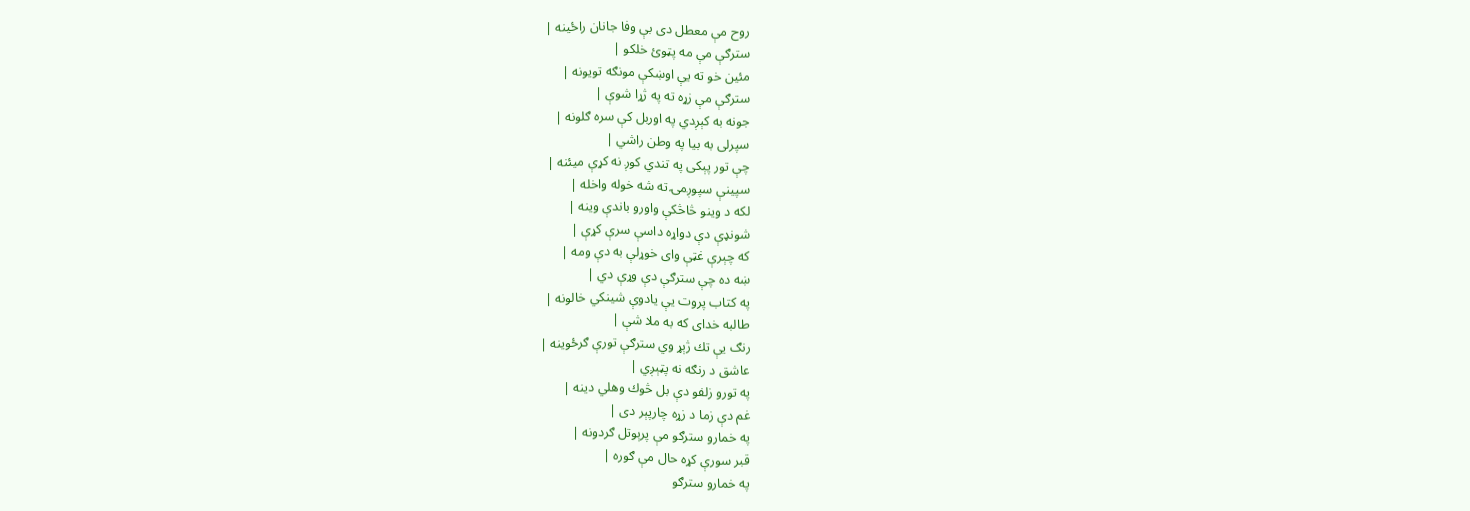روح مې معطل دى بې وفا جانان راځينه |
سترګې مې مه پټوئ خلكو |
مئين خو ته يې اوښكې مونګه تويونه |
سترګې مې زړه ته په ژړا شوې |
جونه به كېږدي په اوربل كې سره ګلونه |
سپرلى به بيا په وطن راشي |
چې تور پېكى په تندي كوږ نه كړې ميئنه |
سپينې سپوږمۍ ته شه خوله واخله |
لكه د وينو څاڅكې واورو باندې وينه |
شونډې دې دواړه داسې سرې كړې |
كه چېرې غټې واى خوړلې به دې ومه |
ښه ده چې سترګې دې وړې دي |
په كتاب پروت يې يادوې شينكي خالونه |
طالبه خداى كه به ملا شې |
رنګ يې تك ژېړ وي سترګې تورې ګرځوينه |
عاشق د رنګه نه پټېږي |
په تورو زلفو دې بل څوك وهلي دينه |
غم دې زما د زړه چارپېر دى |
په خمارو سترګو مې پرېوتل ګردونه |
قبر سورې كړه حال مې ګوره |
په خمارو سترګو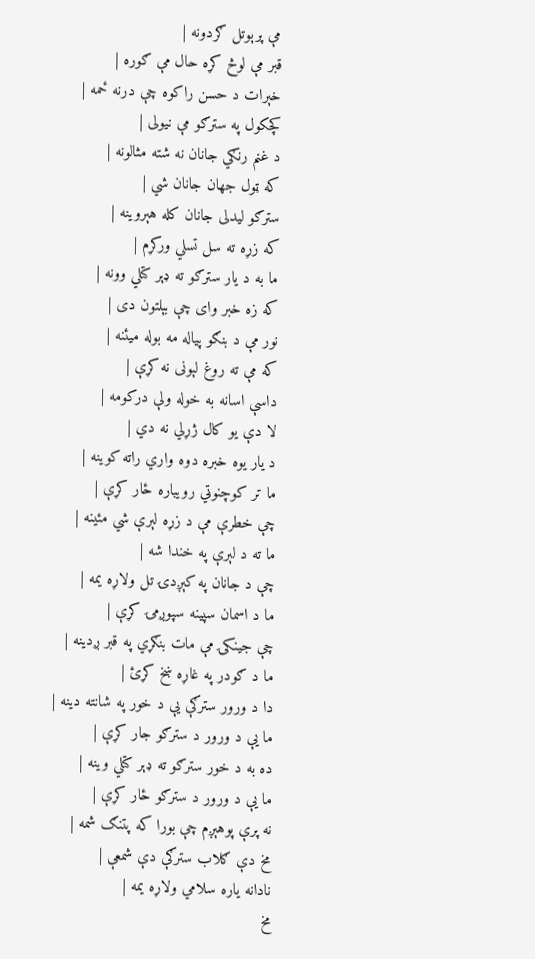مې پرېوتل ګردونه |
قبر مې لوڅ كړه حال مې ګوره |
خېرات د حسن راكوه چې درنه ځمه |
كچكول په سترګو مې نيولى |
د غنم رنګي جانان نه شته مثالونه |
كه ټول جهان جانان شي |
سترګو ليدلى جانان كله هېروينه |
كه زړه ته سل تسلي وركړم |
ما به د يار سترګو ته ډېر كتلي وونه |
كه زه خبر واى چې بېلتون دى |
نور مې د بنګو پياله مه بوله ميئنه |
كه مې ته روغ لېونى نه كړې |
داسې اسانه به خوله ولې دركومه |
لا دې يو كال ژړلي نه دي |
د يار يوه خبره دوه واري راته كوينه |
ما تر كوچنوټي رويباره ځار كړې |
چې خطرې مې د زړه لېرې شي مئينه |
ما ته د لېرې په خندا شه |
چې د جانان په كېږدۍ تل ولاړه يمه |
ما د اسمان سپينه سپوږمۍ كړې |
چې جينكۍ مې مات بنګړي په قبر ږدينه |
ما د ګودر په غاړه ښخ كړئ |
دا د ورور سترګې يې د خور په شانته دينه |
ما يې د ورور د سترګو جار كړې |
ده به د خور سترګو ته ډېر كتلي وينه |
ما يې د ورور د سترګو ځار كړې |
نه پرې پوهېږم چې بورا كه پتنګ شمه |
مخ دې ګلاب سترګې دې شمعې |
نادانه ياره سلامي ولاړه يمه |
مخ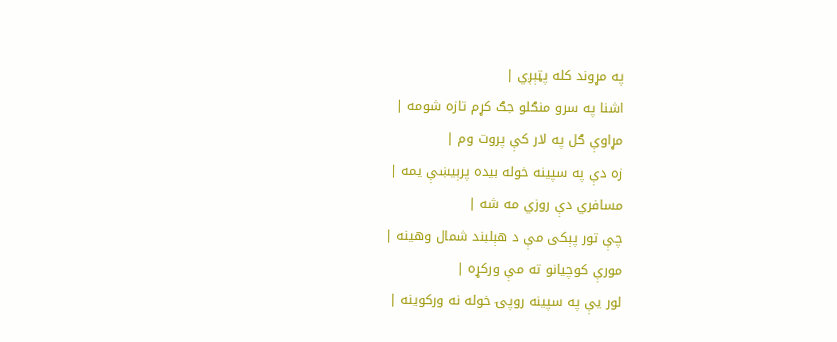په مړوند كله پټېږي |
اشنا په سرو منګلو جګ كړم تازه شومه |
مړاوې ګل په لار كې پروت وم |
زه دې په سپينه خوله بيده پرېيښې يمه |
مسافري دې روزي مه شه |
چې تور پېكى مې د هېلبند شمال وهينه |
مورې كوچيانو ته مې وركړه |
لور يې په سپينه روپۍ خوله نه وركوينه |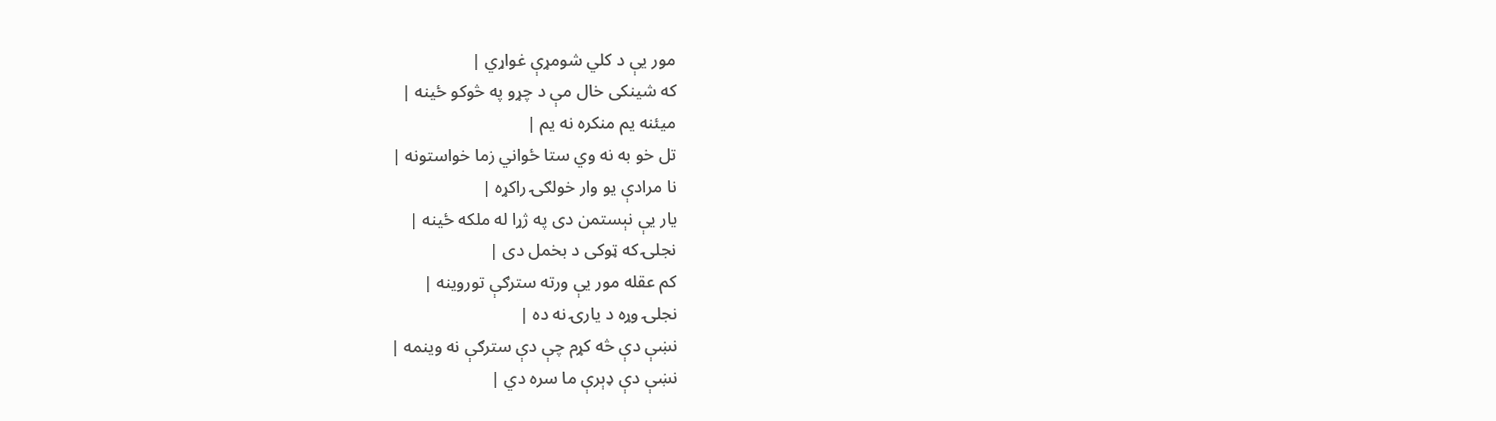مور يې د كلي شومړې غواړي |
كه شينكى خال مې د چړو په څوكو ځينه |
ميئنه يم منكره نه يم |
تل خو به نه وي ستا ځواني زما خواستونه |
نا مرادې يو وار خولګۍ راكړه |
يار يې نېستمن دى په ژړا له ملكه ځينه |
نجلۍ كه ټوكى د بخمل دى |
كم عقله مور يې ورته سترګې توروينه |
نجلۍ وړه د يارۍ نه ده |
نښې دې څه كړم چې دې سترګې نه وينمه |
نښې دې ډېرې ما سره دي |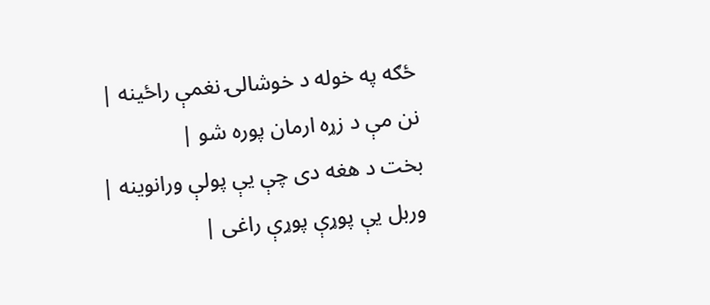ځګه په خوله د خوشالۍ نغمې راځينه |
نن مې د زړه ارمان پوره شو |
بخت د هغه دى چې يې پولې ورانوينه |
وربل يې پوړې پوړې راغى |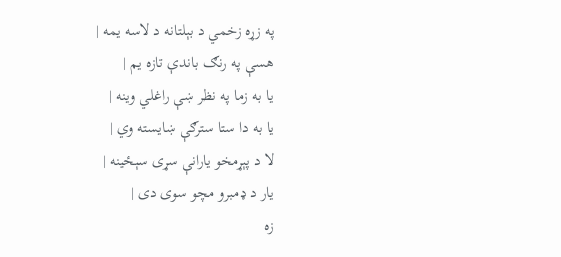په زړه زخمي د بېلتانه د لاسه يمه |
هسې په رنګ باندې تازه يم |
يا به زما په نظر ښې راغلي وينه |
يا به دا ستا سترګې ښايسته وي |
لا د پېړمخو يارانې سړى سېځينه |
يار د ډمبرو مچو سوى دى |
زه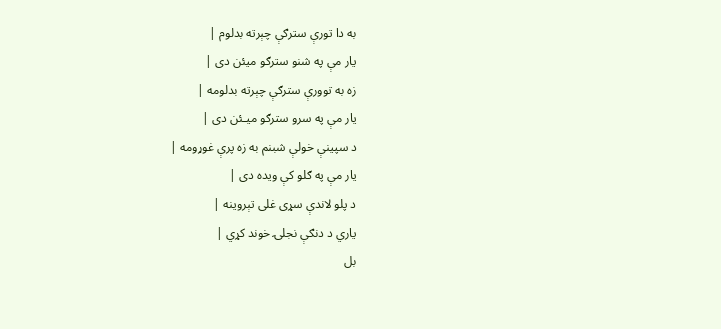به دا تورې سترګې چېرته بدلوم |
يار مې په شنو سترګو ميئن دى |
زه به توورې سترګې چېرته بدلومه |
يار مې په سرو سترګو ميـئن دى |
د سپينې خولې شبنم به زه پرې غوړومه |
يار مې په ګلو كې ويده دى |
د پلو لاندې سړى غلى تېروينه |
ياري د دنګې نجلۍ خوند كړي |
بل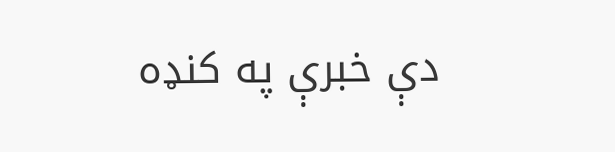دې خبرې په كنډه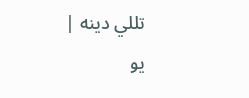تللي دينه |
يو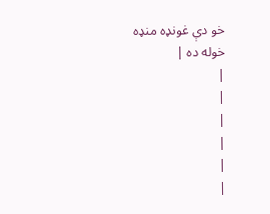خو دې غونډه منډه خوله ده |
|
|
|
|
|
|